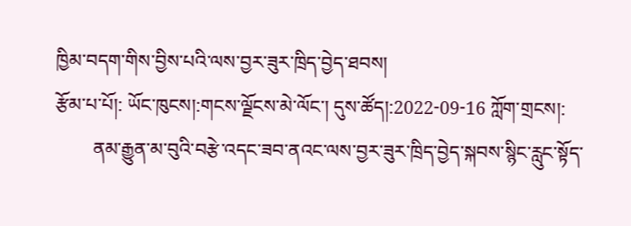ཁྱིམ་བདག་གིས་བྱིས་པའི་ལས་བྱར་ཟུར་ཁྲིད་བྱེད་ཐབས།
རྩོམ་པ་པོ།: ཡོང་ཁུངས།:གངས་ལྗོངས་མེ་ལོང་། དུས་ཚོད།:2022-09-16 ཀློག་གྲངས།:
        ནམ་རྒྱུན་མ་བུའི་བརྩེ་འདང་ཟབ་ནའང་ལས་བྱར་ཟུར་ཁྲིད་བྱེད་སྐབས་སྙིང་རླུང་སྟོད་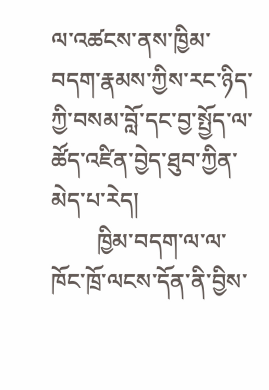ལ་འཚངས་ནས་ཁྱིམ་བདག་རྣམས་ཀྱིས་རང་ཉིད་ཀྱི་བསམ་བློ་དང་བྱ་སྤྱོད་ལ་ཚོད་འཛིན་བྱེད་ཐུབ་ཀྱིན་མེད་པ་རེད།
        ཁྱིམ་བདག་ལ་ལ་ཁོང་ཁྲོ་ལངས་དོན་ནི་བྱིས་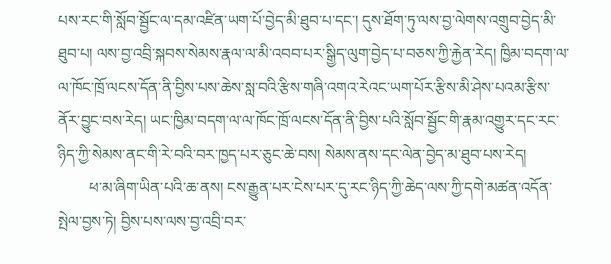པས་རང་གི་སློབ་སྦྱོང་ལ་དམ་འཛིན་ཡག་པོ་བྱེད་མི་ཐུབ་པ་དང་། དུས་ཐོག་ཏུ་ལས་བྱ་ལེགས་འགྲུབ་བྱེད་མི་ཐུབ་པ། ལས་བྱ་འབྲི་སྐབས་སེམས་རྣལ་ལ་མི་འབབ་པར་སྒྱིད་ལུག་བྱེད་པ་བཅས་ཀྱི་རྐྱེན་རེད། ཁྱིམ་བདག་ལ་ལ་ཁོང་ཁྲོ་ལངས་དོན་ནི་བྱིས་པས་ཆེས་སླ་བའི་རྩིས་གཞི་འགའ་རེའང་ཡག་པོར་རྩིས་མི་ཤེས་པའམ་རྩིས་ནོར་བྱུང་བས་རེད། ཡང་ཁྱིམ་བདག་ལ་ལ་ཁོང་ཁྲོ་ལངས་དོན་ནི་བྱིས་པའི་སློབ་སྦྱོང་གི་རྣམ་འགྱུར་དང་རང་ཉིད་ཀྱི་སེམས་ནང་གི་རེ་བའི་བར་ཁྱད་པར་ཅུང་ཆེ་བས། སེམས་ནས་དང་ལེན་བྱེད་མ་ཐུབ་པས་རེད།
        ཕ་མ་ཞིག་ཡིན་པའི་ཆ་ནས། ངས་རྒྱུན་པར་ངེས་པར་དུ་རང་ཉིད་ཀྱི་ཆེད་ལས་ཀྱི་དགེ་མཚན་འདོན་སྤེལ་བྱས་ཏེ། བྱིས་པས་ལས་བྱ་འབྲི་བར་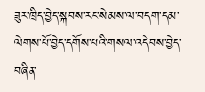ཟུར་ཁྲིད་བྱེད་སྐབས་རང་སེམས་ལ་བདག་དམ་ལེགས་པོ་བྱེད་དགོས་པའི་གསལ་འདེབས་བྱེད་བཞིན་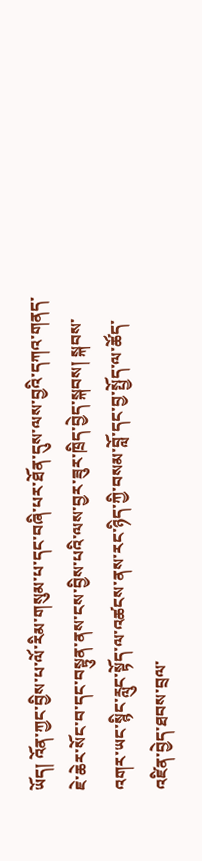ཡོད། འོན་ཀྱང་བྱིས་པ་ལོ་རིམ་གསུམ་པ་དང་བཞི་པར་ཐོན་དུས་ལས་བྱའི་དཀའ་གནད་ཇེ་ཆེར་སོང་བ་དང་བསྟུན་ནས་ངས་བྱིས་པའི་ལས་བྱར་ཟུར་ཁྲིད་བྱེད་སྐབས། སྐབས་འགར་ཡང་སྙིང་རླུང་སྟོད་ལ་འཚངས་ནས་རང་ཉིད་ཀྱི་བསམ་བློ་དང་བྱ་སྤྱོད་ལ་ཚོད་འཛིན་བྱེད་ཐབས་བྲལ་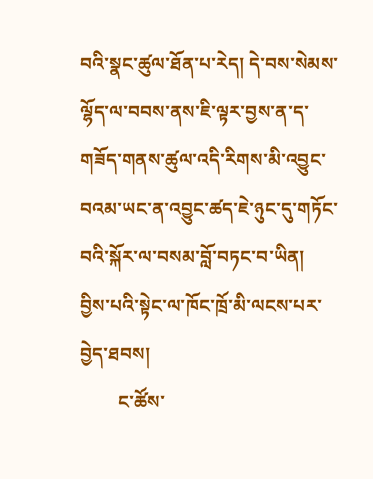བའི་སྣང་ཚུལ་ཐོན་པ་རེད། དེ་བས་སེམས་ལྷོད་ལ་བབས་ནས་ཇི་ལྟར་བྱས་ན་ད་གཟོད་གནས་ཚུལ་འདི་རིགས་མི་འབྱུང་བའམ་ཡང་ན་འབྱུང་ཚད་ཇེ་ཉུང་དུ་གཏོང་བའི་སྐོར་ལ་བསམ་བློ་བཏང་བ་ཡིན།
བྱིས་པའི་སྟེང་ལ་ཁོང་ཁྲོ་མི་ལངས་པར་བྱེད་ཐབས།
        ང་ཚོས་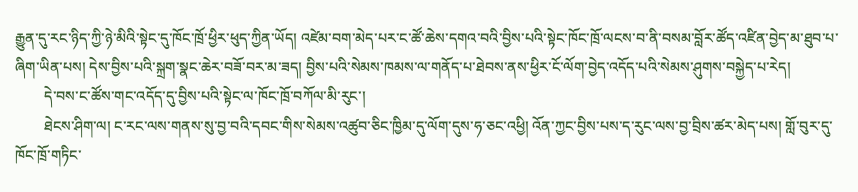རྒྱུན་དུ་རང་ཉིད་ཀྱི་ཉེ་མིའི་སྟེང་དུ་ཁོང་ཁྲོ་ཕྱིར་ཕུད་ཀྱིན་ཡོད། འཛེམ་བག་མེད་པར་ང་ཚོ་ཆེས་དགའ་བའི་བྱིས་པའི་སྟེང་ཁོང་ཁྲོ་ལངས་བ་ནི་བསམ་བློར་ཚོད་འཛིན་བྱེད་མ་ཐུབ་པ་ཞིག་ཡིན་པས། དེས་བྱིས་པའི་སྐྲག་སྣང་ཆེར་བཟོ་བར་མ་ཟད། བྱིས་པའི་སེམས་ཁམས་ལ་གནོད་པ་ཐེབས་ནས་ཕྱིར་ངོ་ལོག་བྱེད་འདོད་པའི་སེམས་ཤུགས་བསྐྱེད་པ་རེད།
        དེ་བས་ང་ཚོས་གང་འདོད་དུ་བྱིས་པའི་སྟེང་ལ་ཁོང་ཁྲོ་བཀོལ་མི་རུང་།
        ཐེངས་ཤིག་ལ། ང་རང་ལས་གནས་སུ་བྱ་བའི་དབང་གིས་སེམས་འཚུབ་ཅིང་ཁྱིམ་དུ་ལོག་དུས་ཧ་ཅང་འཕྱི། འོན་ཀྱང་བྱིས་པས་ད་རུང་ལས་བྱ་བྲིས་ཚར་མེད་པས། གློ་བུར་དུ་ཁོང་ཁྲོ་གཏིང་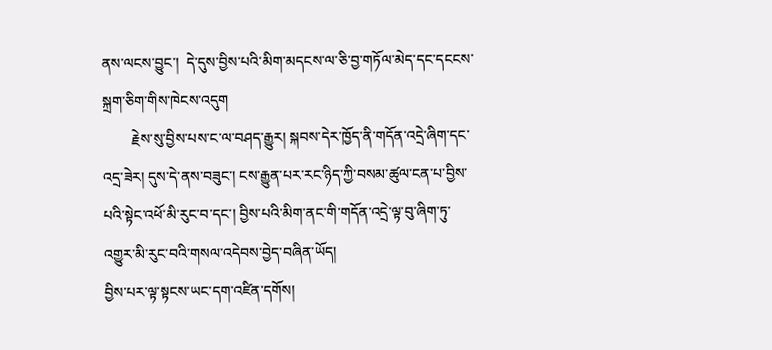ནས་ལངས་བྱུང་།  དེ་དུས་བྱིས་པའི་མིག་མདངས་ལ་ཅི་བྱ་གཏོལ་མེད་དང་དངངས་སྐྲག་ཅིག་གིས་ཁེངས་འདུག
        རྗེས་སུ་བྱིས་པས་ང་ལ་བཤད་རྒྱུར། སྐབས་དེར་ཁྱོད་ནི་གདོན་འདྲེ་ཞིག་དང་འདྲ་ཟེར། དུས་དེ་ནས་བཟུང་། ངས་རྒྱུན་པར་རང་ཉིད་ཀྱི་བསམ་ཚུལ་ངན་པ་བྱིས་པའི་སྟེང་འཕོ་མི་རུང་བ་དང་། བྱིས་པའི་མིག་ནང་གི་གདོན་འདྲེ་ལྟ་བུ་ཞིག་ཏུ་འགྱུར་མི་རུང་བའི་གསལ་འདེབས་བྱེད་བཞིན་ཡོད།
བྱིས་པར་ལྟ་སྟངས་ཡང་དག་འཛིན་དགོས།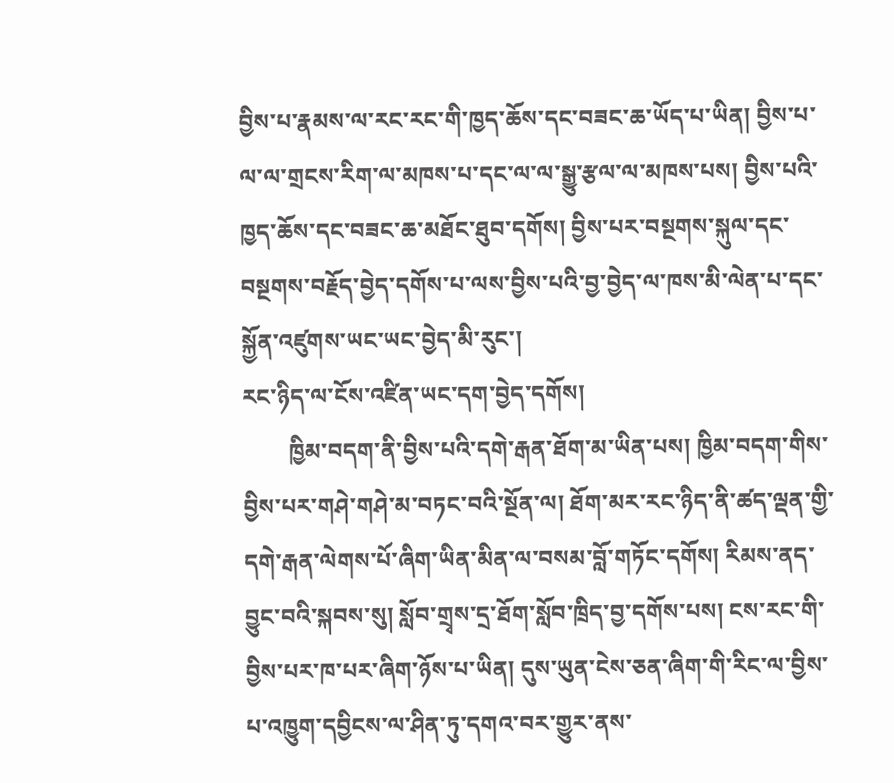བྱིས་པ་རྣམས་ལ་རང་རང་གི་ཁྱད་ཆོས་དང་བཟང་ཆ་ཡོད་པ་ཡིན། བྱིས་པ་ལ་ལ་གྲངས་རིག་ལ་མཁས་པ་དང་ལ་ལ་སྒྱུ་རྩལ་ལ་མཁས་པས། བྱིས་པའི་ཁྱད་ཆོས་དང་བཟང་ཆ་མཐོང་ཐུབ་དགོས། བྱིས་པར་བསྔགས་སྐུལ་དང་བསྔགས་བརྗོད་བྱེད་དགོས་པ་ལས་བྱིས་པའི་བྱ་བྱེད་ལ་ཁས་མི་ལེན་པ་དང་སྐྱོན་འཛུགས་ཡང་ཡང་བྱེད་མི་རུང་།
རང་ཉིད་ལ་ངོས་འཛིན་ཡང་དག་བྱེད་དགོས།
        ཁྱིམ་བདག་ནི་བྱིས་པའི་དགེ་རྒན་ཐོག་མ་ཡིན་པས། ཁྱིམ་བདག་གིས་བྱིས་པར་གཤེ་གཤེ་མ་བཏང་བའི་སྔོན་ལ། ཐོག་མར་རང་ཉིད་ནི་ཚད་ལྡན་གྱི་དགེ་རྒན་ལེགས་པོ་ཞིག་ཡིན་མིན་ལ་བསམ་བློ་གཏོང་དགོས། རིམས་ནད་བྱུང་བའི་སྐབས་སུ། སློབ་གྲྭས་དྲ་ཐོག་སློབ་ཁྲིད་བྱ་དགོས་པས། ངས་རང་གི་བྱིས་པར་ཁ་པར་ཞིག་ཉོས་པ་ཡིན། དུས་ཡུན་ངེས་ཅན་ཞིག་གི་རིང་ལ་བྱིས་པ་འཁྱུག་དབྱིངས་ལ་ཤིན་ཏུ་དགའ་བར་གྱུར་ནས་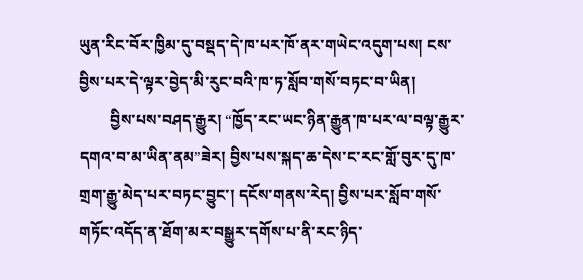ཡུན་རིང་བོར་ཁྱིམ་དུ་བསྡད་དེ་ཁ་པར་ཁོ་ནར་གཡེང་འདུག་པས། ངས་བྱིས་པར་དེ་ལྟར་བྱེད་མི་རུང་བའི་ཁ་ཏ་སློབ་གསོ་བཏང་བ་ཡིན།
        བྱིས་པས་བཤད་རྒྱུར། “ཁྱོད་རང་ཡང་ཉིན་རྒྱུན་ཁ་པར་ལ་བལྟ་རྒྱུར་དགའ་བ་མ་ཡིན་ནམ”ཟེར། བྱིས་པས་སྐད་ཆ་དེས་ང་རང་གློ་བུར་དུ་ཁ་གྲག་རྒྱུ་མེད་པར་བཏང་བྱུང་། དངོས་གནས་རེད། བྱིས་པར་སློབ་གསོ་གཏོང་འདོད་ན་ཐོག་མར་བསྒྱུར་དགོས་པ་ནི་རང་ཉིད་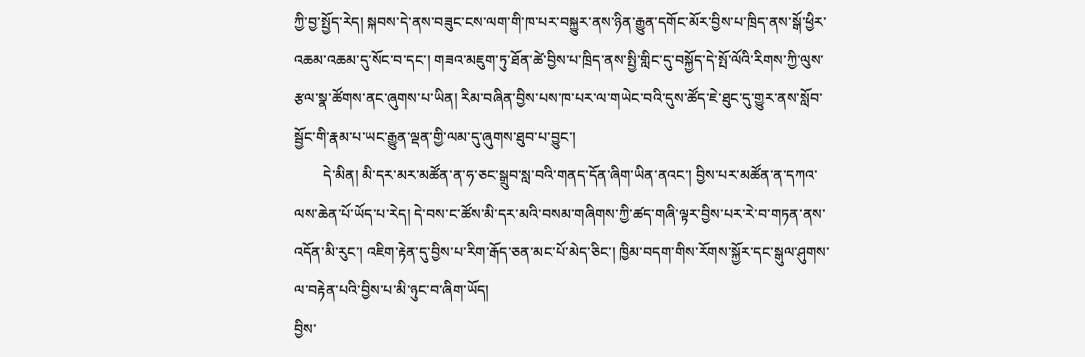ཀྱི་བྱ་སྤྱོད་རེད། སྐབས་དེ་ནས་བཟུང་ངས་ལག་གི་ཁ་པར་བསྐྱུར་ནས་ཉིན་རྒྱུན་དགོང་མོར་བྱིས་པ་ཁྲིད་ནས་སྒོ་ཕྱིར་འཆམ་འཆམ་དུ་སོང་བ་དང་། གཟའ་མཇུག་ཏུ་ཐོན་ཚེ་བྱིས་པ་ཁྲིད་ནས་སྤྱི་གླིང་དུ་བསྐྱོད་དེ་སྤོ་ལོའི་རིགས་ཀྱི་ལུས་རྩལ་སྣ་ཚོགས་ནང་ཞུགས་པ་ཡིན། རིམ་བཞིན་བྱིས་པས་ཁ་པར་ལ་གཡེང་བའི་དུས་ཚོད་ཇེ་ཐུང་དུ་གྱུར་ནས་སློབ་སྦྱོང་གི་རྣམ་པ་ཡང་རྒྱུན་ལྡན་གྱི་ལམ་དུ་ཞུགས་ཐུབ་པ་བྱུང་།
        དེ་མིན། མི་དར་མར་མཚོན་ན་ཧ་ཅང་སྒྲུབ་སླ་བའི་གནད་དོན་ཞིག་ཡིན་ནའང་། བྱིས་པར་མཚོན་ན་དཀའ་ལས་ཆེན་པོ་ཡོད་པ་རེད། དེ་བས་ང་ཚོས་མི་དར་མའི་བསམ་གཞིགས་ཀྱི་ཚད་གཞི་ལྟར་བྱིས་པར་རེ་བ་གཏན་ནས་འདོན་མི་རུང་། འཇིག་རྟེན་དུ་བྱིས་པ་རིག་རྒོད་ཅན་མང་པོ་མེད་ཅིང་། ཁྱིམ་བདག་གིས་རོགས་སྐྱོར་དང་སྒུལ་ཤུགས་ལ་བརྟེན་པའི་བྱིས་པ་མི་ཉུང་བ་ཞིག་ཡོད།
བྱིས་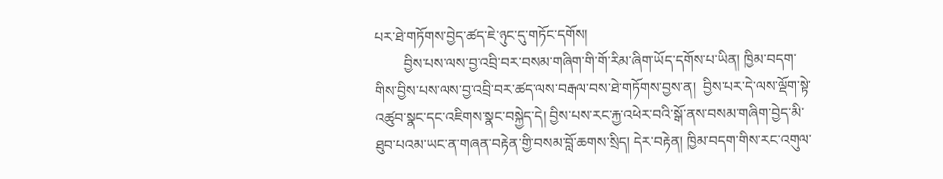པར་ཐེ་གཏོགས་བྱེད་ཚད་ཇེ་ཉུང་དུ་གཏོང་དགོས།
        བྱིས་པས་ལས་བྱ་འབྲི་བར་བསམ་གཞིག་གི་གོ་རིམ་ཞིག་ཡོད་དགོས་པ་ཡིན། ཁྱིམ་བདག་གིས་བྱིས་པས་ལས་བྱ་འབྲི་བར་ཚད་ལས་བརྒལ་བས་ཐེ་གཏོགས་བྱས་ན།  བྱིས་པར་དེ་ལས་ལྡོག་སྟེ་འཚུབ་སྣང་དང་འཇིགས་སྣང་བསྐྱེད་དེ། བྱིས་པས་རང་རྐྱ་འཕེར་བའི་སྒོ་ནས་བསམ་གཞིག་བྱེད་མི་ཐུབ་པའམ་ཡང་ན་གཞན་བརྟེན་གྱི་བསམ་བློ་ཆགས་སྲིད། དེར་བརྟེན། ཁྱིམ་བདག་གིས་རང་འགུལ་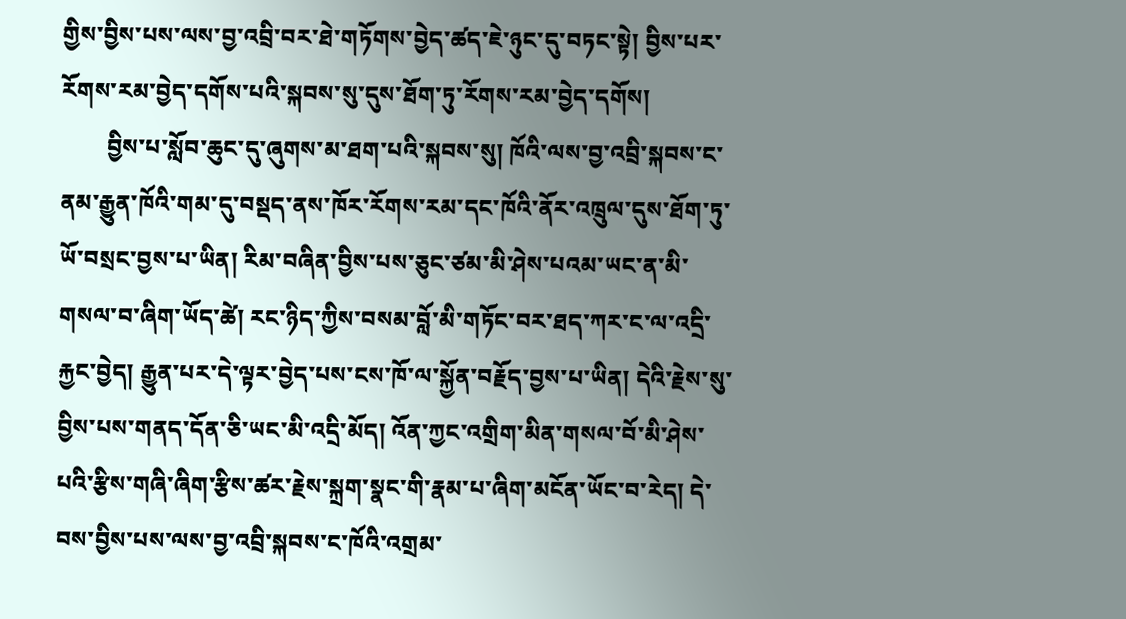གྱིས་བྱིས་པས་ལས་བྱ་འབྲི་བར་ཐེ་གཏོགས་བྱེད་ཚད་ཇེ་ཉུང་དུ་བཏང་སྟེ། བྱིས་པར་རོགས་རམ་བྱེད་དགོས་པའི་སྐབས་སུ་དུས་ཐོག་ཏུ་རོགས་རམ་བྱེད་དགོས།
        བྱིས་པ་སློབ་ཆུང་དུ་ཞུགས་མ་ཐག་པའི་སྐབས་སུ། ཁོའི་ལས་བྱ་འབྲི་སྐབས་ང་ནམ་རྒྱུན་ཁོའི་གམ་དུ་བསྡད་ནས་ཁོར་རོགས་རམ་དང་ཁོའི་ནོར་འཁྲུལ་དུས་ཐོག་ཏུ་ཡོ་བསྲང་བྱས་པ་ཡིན། རིམ་བཞིན་བྱིས་པས་ཅུང་ཙམ་མི་ཤེས་པའམ་ཡང་ན་མི་གསལ་བ་ཞིག་ཡོད་ཚེ། རང་ཉིད་ཀྱིས་བསམ་བློ་མི་གཏོང་བར་ཐད་ཀར་ང་ལ་འདྲི་རྐྱང་བྱེད། རྒྱུན་པར་དེ་ལྟར་བྱེད་པས་ངས་ཁོ་ལ་སྐྱོན་བརྗོད་བྱས་པ་ཡིན། དེའི་རྗེས་སུ་བྱིས་པས་གནད་དོན་ཅི་ཡང་མི་འདྲི་མོད། འོན་ཀྱང་འགྲིག་མིན་གསལ་བོ་མི་ཤེས་པའི་རྩིས་གཞི་ཞིག་རྩིས་ཚར་རྗེས་སྐྲག་སྣང་གི་རྣམ་པ་ཞིག་མངོན་ཡོང་བ་རེད། དེ་བས་བྱིས་པས་ལས་བྱ་འབྲི་སྐབས་ང་ཁོའི་འགྲམ་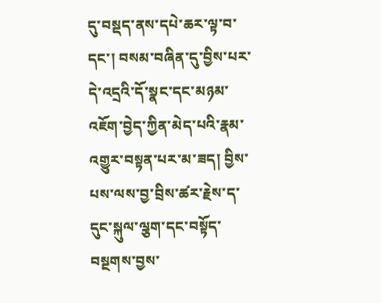དུ་བསྡད་ནས་དཔེ་ཆར་ལྟ་བ་དང་། བསམ་བཞིན་དུ་བྱིས་པར་དེ་འདྲའི་དོ་སྣང་དང་མཉམ་འཇོག་བྱེད་ཀྱིན་མེད་པའི་རྣམ་འགྱུར་བསྟན་པར་མ་ཟད། བྱིས་པས་ལས་བྱ་བྲིས་ཚར་རྗེས་ད་དུང་སྐུལ་ལྕག་དང་བསྟོད་བསྔགས་བྱས་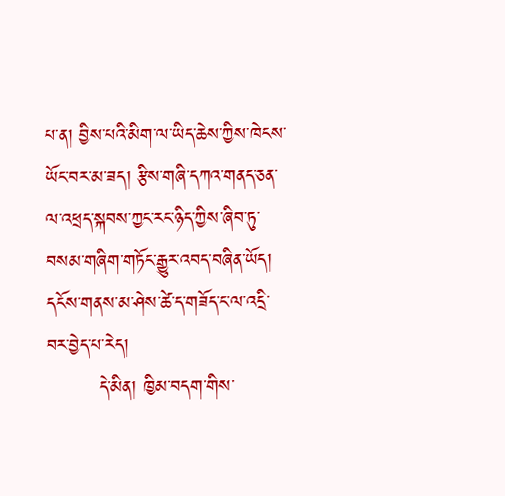པ་ན། བྱིས་པའི་མིག་ལ་ཡིད་ཆེས་ཀྱིས་ཁེངས་ཡོང་བར་མ་ཟད། རྩིས་གཞི་དཀའ་གནད་ཅན་ལ་འཕྲད་སྐབས་ཀྱང་རང་ཉིད་ཀྱིས་ཞིབ་ཏུ་བསམ་གཞིག་གཏོང་རྒྱུར་འབད་བཞིན་ཡོད། དངོས་གནས་མ་ཤེས་ཚེ་ད་གཟོད་ང་ལ་འདྲི་བར་བྱེད་པ་རེད།
        དེ་མིན། ཁྱིམ་བདག་གིས་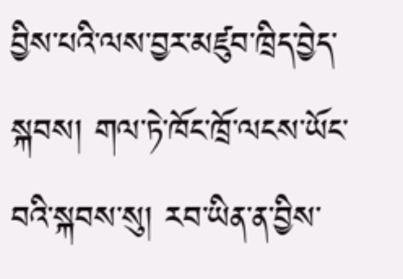བྱིས་པའི་ལས་བྱར་མཛུབ་ཁྲིད་བྱེད་སྐབས། གལ་ཏེ་ཁོང་ཁྲོ་ལངས་ཡོང་བའི་སྐབས་སུ། རབ་ཡིན་ན་བྱིས་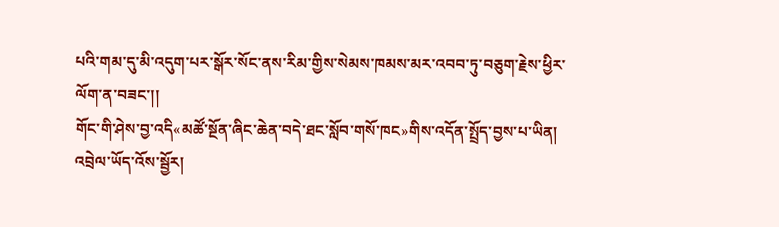པའི་གམ་དུ་མི་འདུག་པར་སྒོར་སོང་ནས་རིམ་གྱིས་སེམས་ཁམས་མར་འབབ་ཏུ་བཅུག་རྗེས་ཕྱིར་ལོག་ན་བཟང་།།
གོང་གི་ཤེས་བྱ་འདི«མཚོ་སྔོན་ཞིང་ཆེན་བདེ་ཐང་སློབ་གསོ་ཁང»གིས་འདོན་སྤྲོད་བྱས་པ་ཡིན།
འབྲེལ་ཡོད་འོས་སྦྱོར།